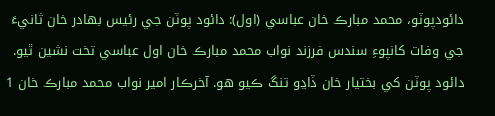دائودپوٽو، محمد مبارڪ خان عباسي (اول): دائود پوٽن جي رئيس بهادر خان ثانيءَ جي وفات کانپوءِ سندس فرزند نواب محمد مبارڪ خان اول عباسي تخت نشين ٿيو. دائود پوٽن کي بختيار خان ڏاڍو تنگ ڪيو هو. آخرڪار امير نواب محمد مبارڪ خان 1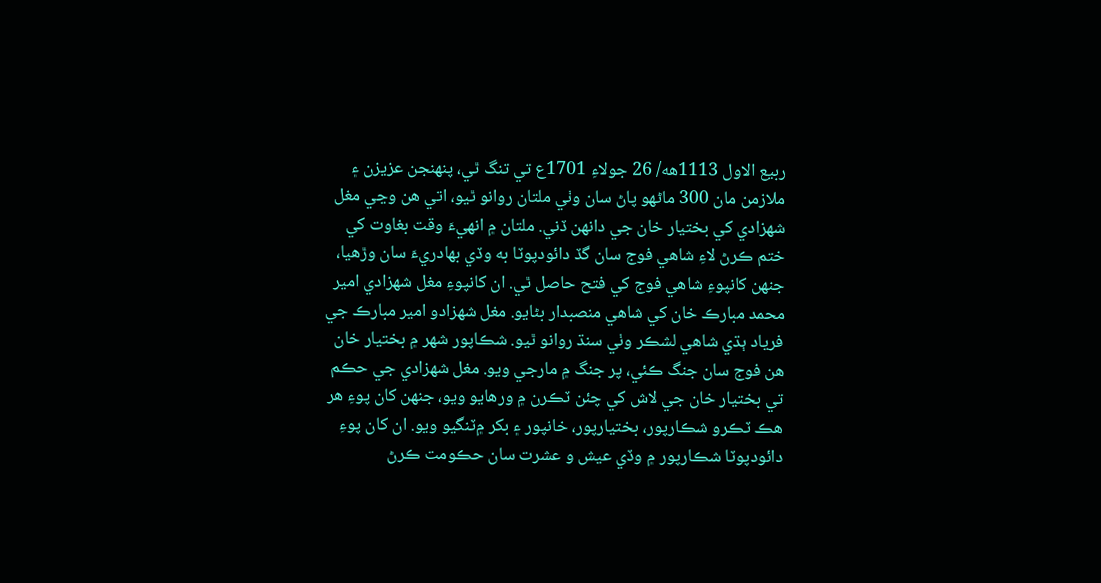ربيع الاول 1113هه/ 26 جولاءِ 1701ع تي تنگ ٿي، پنهنجن عزيزن ۽ ملازمن مان 300 ماڻهو پاڻ سان وٺي ملتان روانو ٿيو، اتي هن وڃي مغل شهزادي کي بختيار خان جي دانهن ڏني. ملتان ۾ انهيءَ وقت بغاوت کي ختم ڪرڻ لاءِ شاهي فوج سان گڏ دائودپوٽا به وڏي بهادريءَ سان وڙهيا، جنهن کانپوءِ شاهي فوج کي فتح حاصل ٿي. ان کانپوءِ مغل شهزادي امير محمد مبارڪ خان کي شاهي منصبدار بڻايو. مغل شهزادو امير مبارڪ جي فرياد ٻڌي شاهي لشڪر وٺي سنڌ روانو ٿيو. شڪاپور شهر ۾ بختيار خان هن فوج سان جنگ ڪئي، پر جنگ ۾ مارجي ويو. مغل شهزادي جي حڪم تي بختيار خان جي لاش کي چئن ٽڪرن ۾ ورهايو ويو، جنهن کان پوءِ هر هڪ ٽڪرو شڪارپور، بختيارپور، خانپور ۽ بکر ۾ٽنگيو ويو. ان کان پوءِ دائودپوٽا شڪارپور ۾ وڏي عيش و عشرت سان حڪومت ڪرڻ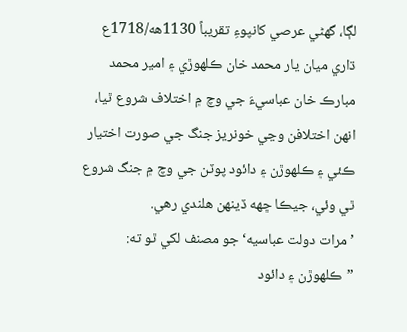لڳا، گھڻي عرصي کانپوءِ تقريباً 1130هه/1718ع ڌاري ميان يار محمد خان ڪلهوڙي ۽ امير محمد مبارڪ خان عباسيءَ جي وچ ۾ اختلاف شروع ٿيا، انهن اختلافن وڃي خونريز جنگ جي صورت اختيار ڪئي ۽ ڪلهوڙن ۽ دائود پوٽن جي وچ ۾ جنگ شروع ٿي وئي، جيڪا ڇهه ڏينهن هلندي رهي.
’مرات دولت عباسيه‘ جو مصنف لکي ٿو ته: ”ڪلهوڙن ۽ دائود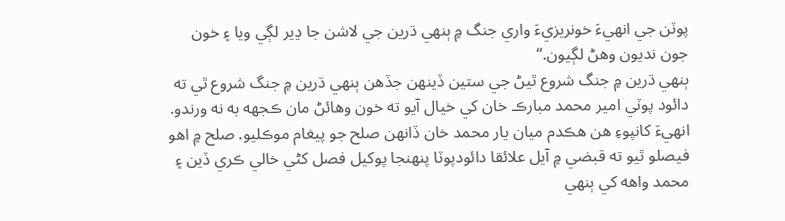پوٽن جي انهيءَ خونريزيءَ واري جنگ ۾ ٻنهي ڌرين جي لاشن جا ڍير لڳي ويا ۽ خون جون نديون وهڻ لڳيون.“
ٻنهي ڌرين ۾ جنگ شروع ٿيڻ جي ستين ڏينهن جڏهن ٻنهي ڌرين ۾ جنگ شروع ٿي ته دائود پوٽي امير محمد مبارڪ خان کي خيال آيو ته خون وهائڻ مان ڪجهه به نه ورندو. انهيءَ کانپوءِ هن هڪدم ميان يار محمد خان ڏانهن صلح جو پيغام موڪليو. صلح ۾ اهو فيصلو ٿيو ته قبضي ۾ آيل علائقا دائودپوٽا پنهنجا پوکيل فصل کڻي خالي ڪري ڏين ۽ محمد واهه کي ٻنهي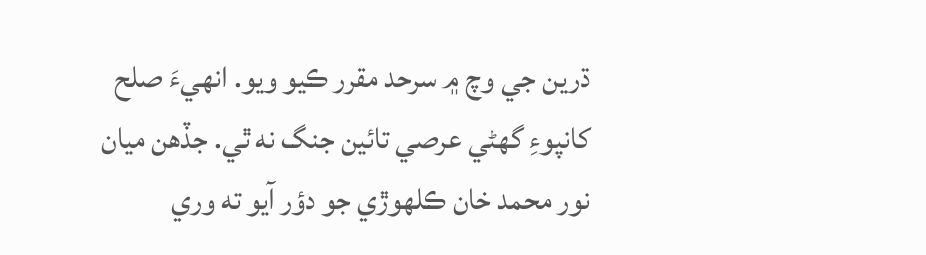ڌرين جي وچ ۾ سرحد مقرر ڪيو ويو. انهيءَ صلح کانپوءِ گھڻي عرصي تائين جنگ نه ٿي. جڏهن ميان نور محمد خان ڪلهوڙي جو دؤر آيو ته وري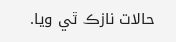حالات نازڪ ٿي ويا.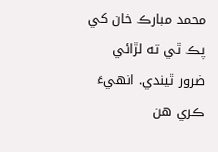محمد مبارڪ خان کي پڪ ٿي ته لڙائي ضرور ٿيندي. انهيءَ ڪري هن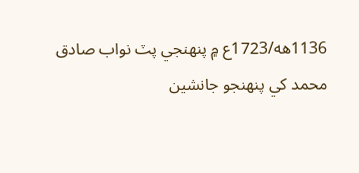1136هه/1723ع ۾ پنهنجي پٽ نواب صادق محمد کي پنهنجو جانشين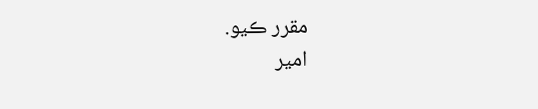مقرر ڪيو.
امير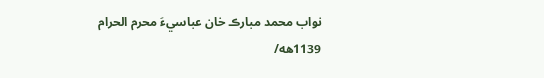نواب محمد مبارڪ خان عباسيءَ محرم الحرام 1139هه/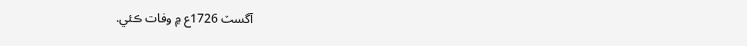آگسٽ 1726ع ۾ وفات ڪئي.